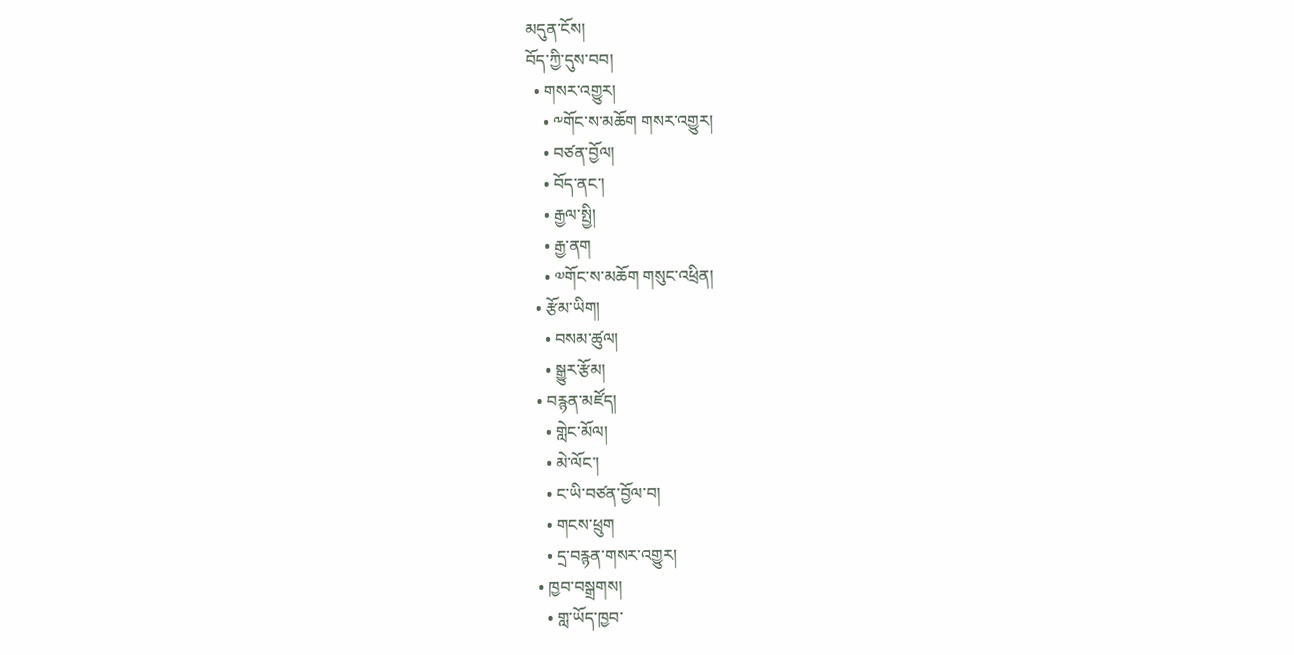མདུན་ངོས།
བོད་ཀྱི་དུས་བབ།
  • གསར་འགྱུར།
    • ༸གོང་ས་མཆོག གསར་འགྱུར།
    • བཙན་བྱོལ།
    • བོད་ནང་།
    • རྒྱལ་སྤྱི།
    • རྒྱ་ནག
    • ༧གོང་ས་མཆོག གསུང་འཕྲིན།
  • རྩོམ་ཡིག།
    • བསམ་ཚུལ།
    • སྒྱུར་རྩོམ།
  • བརྙན་མཛོད།
    • གླེང་མོལ།
    • མེ་ལོང་།
    • ང་ཡི་བཙན་བྱོལ་བ།
    • གངས་ཕྲུག
    • དྲ་བརྙན་གསར་འགྱུར།
  • ཁྱབ་བསྒྲགས།
    • གླ་ཡོད་ཁྱབ་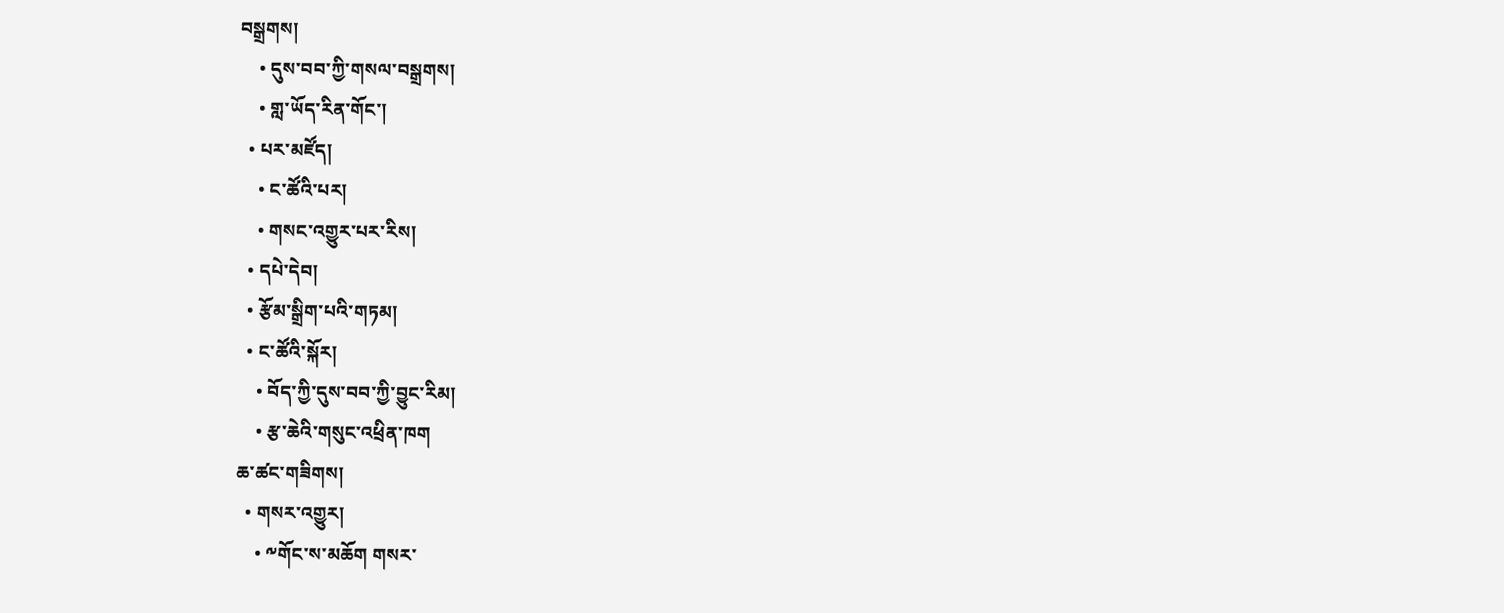བསྒྲགས།
    • དུས་བབ་ཀྱི་གསལ་བསྒྲགས།
    • གླ་ཡོད་རིན་གོང་།
  • པར་མཛོད།
    • ང་ཚོའི་པར།
    • གསང་འགྱུར་པར་རིས།
  • དཔེ་དེབ།
  • རྩོམ་སྒྲིག་པའི་གཏམ།
  • ང་ཚོའི་སྐོར།
    • བོད་ཀྱི་དུས་བབ་ཀྱི་བྱུང་རིམ།
    • རྩ་ཆེའི་གསུང་འཕྲིན་ཁག
ཆ་ཚང་གཟིགས།
  • གསར་འགྱུར།
    • ༸གོང་ས་མཆོག གསར་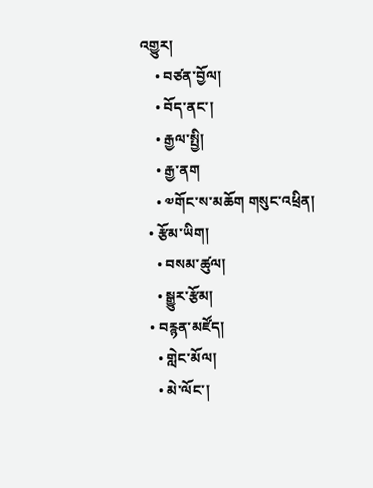འགྱུར།
    • བཙན་བྱོལ།
    • བོད་ནང་།
    • རྒྱལ་སྤྱི།
    • རྒྱ་ནག
    • ༧གོང་ས་མཆོག གསུང་འཕྲིན།
  • རྩོམ་ཡིག།
    • བསམ་ཚུལ།
    • སྒྱུར་རྩོམ།
  • བརྙན་མཛོད།
    • གླེང་མོལ།
    • མེ་ལོང་།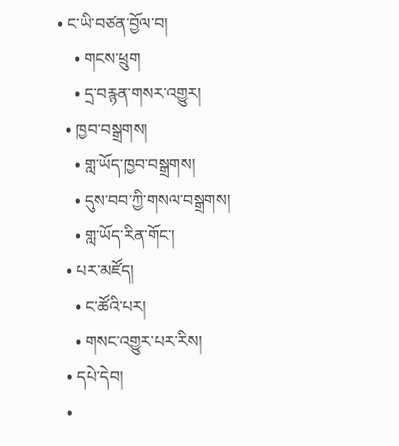• ང་ཡི་བཙན་བྱོལ་བ།
    • གངས་ཕྲུག
    • དྲ་བརྙན་གསར་འགྱུར།
  • ཁྱབ་བསྒྲགས།
    • གླ་ཡོད་ཁྱབ་བསྒྲགས།
    • དུས་བབ་ཀྱི་གསལ་བསྒྲགས།
    • གླ་ཡོད་རིན་གོང་།
  • པར་མཛོད།
    • ང་ཚོའི་པར།
    • གསང་འགྱུར་པར་རིས།
  • དཔེ་དེབ།
  •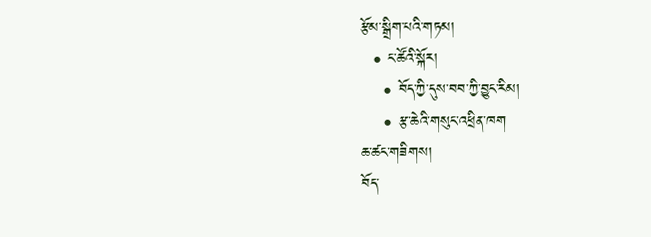རྩོམ་སྒྲིག་པའི་གཏམ།
  • ང་ཚོའི་སྐོར།
    • བོད་ཀྱི་དུས་བབ་ཀྱི་བྱུང་རིམ།
    • རྩ་ཆེའི་གསུང་འཕྲིན་ཁག
ཆ་ཚང་གཟིགས།
བོད་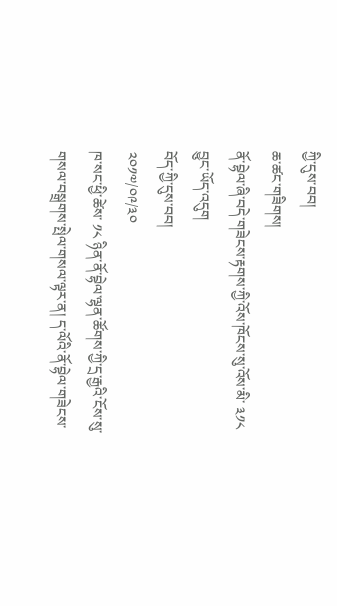ཀྱི་དུས་བབ།
ཆ་ཚང་གཟིགས།
ནོ་བྷེལ་ཞི་བདེ་གཟེངས་རྟགས་ཀྱི་འོས་ཁོངས་སུ་འོས་མི་ ༣༡༨ བྱུང་ཡོད་འདུག
བོད་ཀྱི་དུས་བབ།
༢༠༡༧/༠༩/༣༠
ཁ་སང་ཕྱི་ཚེས་ ༡༨ ཉིན་ནོ་བྷེལ་ལྷན་ཚོགས་ཀྱི་དྲ་རྒྱའི་ངོས་སུ་གསལ་བསྒྲགས་སྤེལ་གསལ་ལྟར་ན། ད་ལོའི་ནོ་བྷེལ་གཟེངས་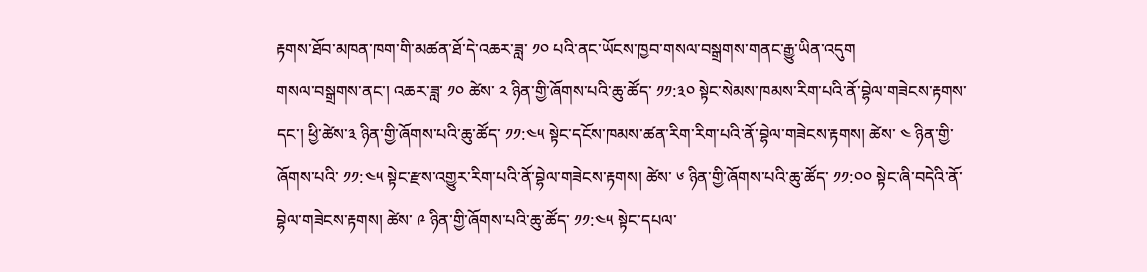རྟགས་ཐོབ་མཁན་ཁག་གི་མཚན་ཐོ་དེ་འཆར་ཟླ་ ༡༠ པའི་ནང་ཡོངས་ཁྱབ་གསལ་བསྒྲགས་གནང་རྒྱུ་ཡིན་འདུག
གསལ་བསྒྲགས་ནང་། འཆར་ཟླ་ ༡༠ ཚེས་ ༢ ཉིན་གྱི་ཞོགས་པའི་ཆུ་ཚོད་ ༡༡:༣༠ སྟེང་སེམས་ཁམས་རིག་པའི་ནོ་བྷེལ་གཟེངས་རྟགས་དང་། ཕྱི་ཚེས་༣ ཉིན་གྱི་ཞོགས་པའི་ཆུ་ཚོད་ ༡༡:༤༥ སྟེང་དངོས་ཁམས་ཚན་རིག་རིག་པའི་ནོ་བྷེལ་གཟེངས་རྟགས། ཚེས་ ༤ ཉིན་གྱི་ཞོགས་པའི་ ༡༡:༤༥ སྟེང་རྫས་འགྱུར་རིག་པའི་ནོ་བྷེལ་གཟེངས་རྟགས། ཚེས་ ༦ ཉིན་གྱི་ཞོགས་པའི་ཆུ་ཚོད་ ༡༡:༠༠ སྟེང་ཞི་བདེའི་ནོ་བྷེལ་གཟེངས་རྟགས། ཚེས་ ༩ ཉིན་གྱི་ཞོགས་པའི་ཆུ་ཚོད་ ༡༡:༤༥ སྟེང་དཔལ་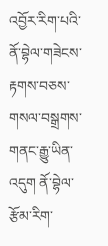འབྱོར་རིག་པའི་ནོ་བྷེལ་གཟེངས་རྟགས་བཅས་གསལ་བསྒྲགས་གནང་རྒྱུ་ཡིན་འདུག ནོ་བྷེལ་རྩོམ་རིག་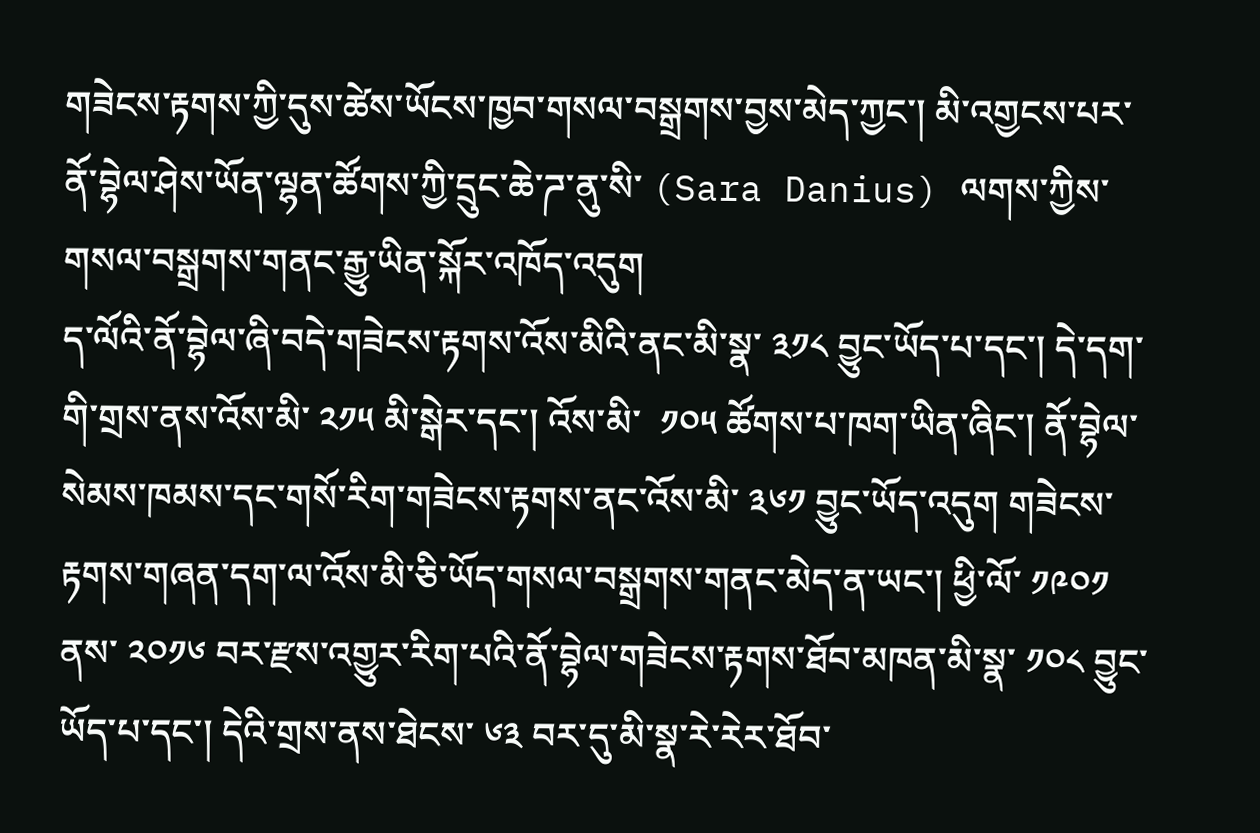གཟེངས་རྟགས་ཀྱི་དུས་ཚེས་ཡོངས་ཁྱབ་གསལ་བསྒྲགས་བྱས་མེད་ཀྱང་། མི་འགྱངས་པར་ནོ་བྷེལ་ཤེས་ཡོན་ལྷན་ཚོགས་ཀྱི་དྲུང་ཆེ་ཌ་ནུ་སི་ (Sara Danius) ལགས་ཀྱིས་གསལ་བསྒྲགས་གནང་རྒྱུ་ཡིན་སྐོར་འཁོད་འདུག
ད་ལོའི་ནོ་བྷེལ་ཞི་བདེ་གཟེངས་རྟགས་འོས་མིའི་ནང་མི་སྣ་ ༣༡༨ བྱུང་ཡོད་པ་དང་། དེ་དག་གི་གྲས་ནས་འོས་མི་ ༢༡༥ མི་སྒེར་དང་། འོས་མི་  ༡༠༥ ཚོགས་པ་ཁག་ཡིན་ཞིང་། ནོ་བྷེལ་སེམས་ཁམས་དང་གསོ་རིག་གཟེངས་རྟགས་ནང་འོས་མི་ ༣༦༡ བྱུང་ཡོད་འདུག གཟེངས་རྟགས་གཞན་དག་ལ་འོས་མི་ཅི་ཡོད་གསལ་བསྒྲགས་གནང་མེད་ན་ཡང་། ཕྱི་ལོ་ ༡༩༠༡ ནས་ ༢༠༡༦ བར་རྫས་འགྱུར་རིག་པའི་ནོ་བྷེལ་གཟེངས་རྟགས་ཐོབ་མཁན་མི་སྣ་ ༡༠༨ བྱུང་ཡོད་པ་དང་། དེའི་གྲས་ནས་ཐེངས་ ༦༣ བར་དུ་མི་སྣ་རེ་རེར་ཐོབ་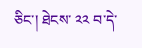ཅིང་། ཐེངས་ ༢༢ བ་དེ་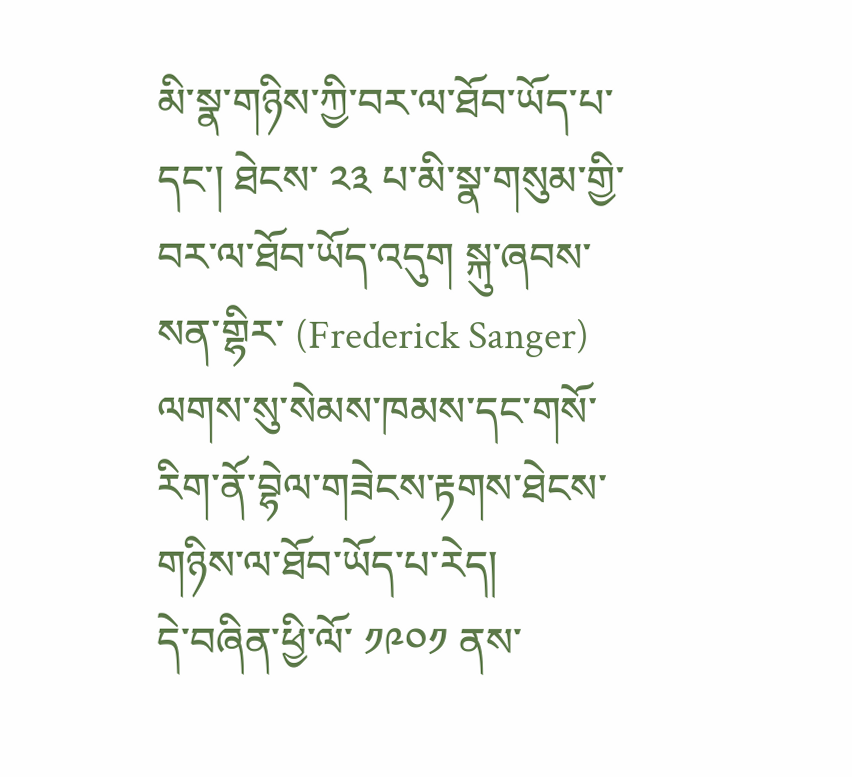མི་སྣ་གཉིས་ཀྱི་བར་ལ་ཐོབ་ཡོད་པ་དང་། ཐེངས་ ༢༣ པ་མི་སྣ་གསུམ་གྱི་བར་ལ་ཐོབ་ཡོད་འདུག སྐུ་ཞབས་སན་གྷིར་ (Frederick Sanger) ལགས་སུ་སེམས་ཁམས་དང་གསོ་རིག་ནོ་བྷེལ་གཟེངས་རྟགས་ཐེངས་གཉིས་ལ་ཐོབ་ཡོད་པ་རེད།
དེ་བཞིན་ཕྱི་ལོ་ ༡༩༠༡ ནས་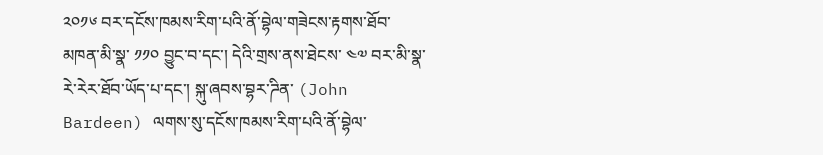༢༠༡༦ བར་དངོས་ཁམས་རིག་པའི་ནོ་བྷེལ་གཟེངས་རྟགས་ཐོབ་མཁན་མི་སྣ་ ༡༡༠ བྱུང་བ་དང་། དེའི་གྲས་ནས་ཐེངས་ ༤༧ བར་མི་སྣ་རེ་རེར་ཐོབ་ཡོད་པ་དང་། སྐུ་ཞབས་བྷར་ཌིན་ (John Bardeen) ལགས་སུ་དངོས་ཁམས་རིག་པའི་ནོ་བྷེལ་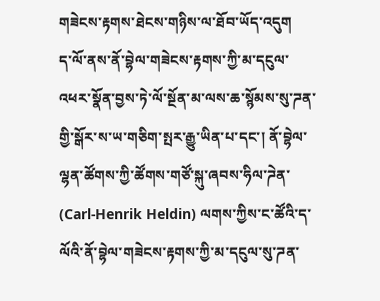གཟེངས་རྟགས་ཐེངས་གཉིས་ལ་ཐོབ་ཡོད་འདུག
ད་ལོ་ནས་ནོ་བྷེལ་གཟེངས་རྟགས་ཀྱི་མ་དངུལ་འཕར་སྣོན་བྱས་ཏེ་ལོ་སྔོན་མ་ལས་ཆ་སྙོམས་སུ་ཌན་གྱི་སྒོར་ས་ཡ་གཅིག་སྤར་རྒྱུ་ཡིན་པ་དང་། ནོ་བྷེལ་ལྷན་ཚོགས་ཀྱི་ཚོགས་གཙོ་སྐུ་ཞབས་ཧིལ་ཌེན་ (Carl-Henrik Heldin) ལགས་ཀྱིས་ང་ཚོའི་ད་ལོའི་ནོ་བྷེལ་གཟེངས་རྟགས་ཀྱི་མ་དངུལ་སུ་ཌན་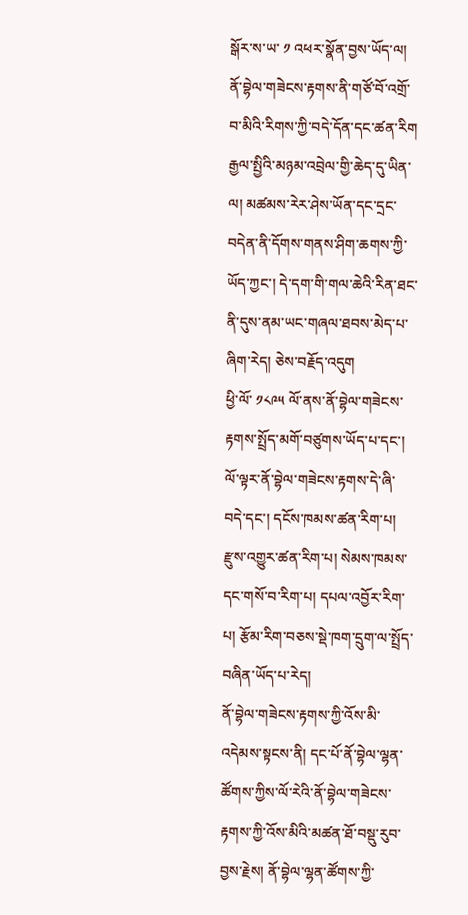སྒོར་ས་ཡ་ ༡ འཕར་སྣོན་བྱས་ཡོད་ལ། ནོ་བྷེལ་གཟེངས་རྟགས་ནི་གཙོ་བོ་འགྲོ་བ་མིའི་རིགས་ཀྱི་བདེ་དོན་དང་ཚན་རིག རྒྱལ་སྤྱིའི་མཉམ་འབྲེལ་གྱི་ཆེད་དུ་ཡིན་ལ། མཚམས་རེར་ཤེས་ཡོན་དང་དྲང་བདེན་ནི་དོགས་གནས་ཤིག་ཆགས་ཀྱི་ཡོད་ཀྱང་། དེ་དག་གི་གལ་ཆེའི་རིན་ཐང་ནི་དུས་ནམ་ཡང་གཞལ་ཐབས་མེད་པ་ཞིག་རེད། ཅེས་བརྗོད་འདུག
ཕྱི་ལོ་ ༡༨༩༥ ལོ་ནས་ནོ་བྷེལ་གཟེངས་རྟགས་སྤྲོད་མགོ་བཙུགས་ཡོད་པ་དང་། ལོ་ལྟར་ནོ་བྷེལ་གཟེངས་རྟགས་དེ་ཞི་བདེ་དང་། དངོས་ཁམས་ཚན་རིག་པ། རྫུས་འགྱུར་ཚན་རིག་པ། སེམས་ཁམས་དང་གསོ་བ་རིག་པ། དཔལ་འབྱོར་རིག་པ། རྩོམ་རིག་བཅས་སྡེ་ཁག་དྲུག་ལ་སྤྲོད་བཞིན་ཡོད་པ་རེད།
ནོ་བྷེལ་གཟེངས་རྟགས་ཀྱི་འོས་མི་འདེམས་སྟངས་ནི། དང་པོ་ནོ་བྷེལ་ལྷན་ཚོགས་ཀྱིས་ལོ་རེའི་ནོ་བྷེལ་གཟེངས་རྟགས་ཀྱི་འོས་མིའི་མཚན་ཐོ་བསྡུ་རུབ་བྱས་རྗེས། ནོ་བྷེལ་ལྷན་ཚོགས་ཀྱི་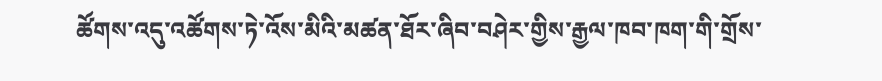ཚོགས་འདུ་འཚོགས་ཏེ་འོས་མིའི་མཚན་ཐོར་ཞིབ་བཤེར་གྱིས་རྒྱལ་ཁབ་ཁག་གི་གྲོས་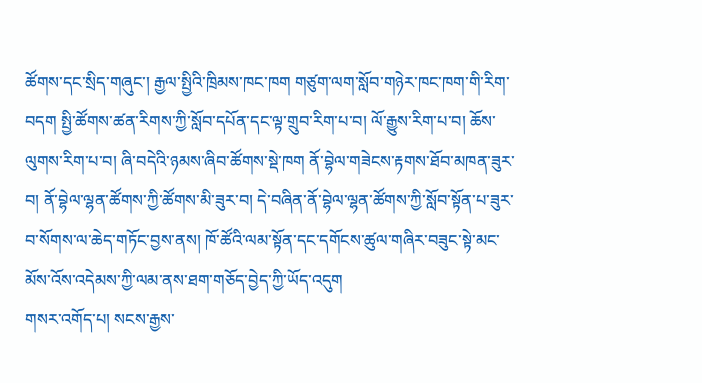ཚོགས་དང་སྲིད་གཞུང་། རྒྱལ་སྤྱིའི་ཁྲིམས་ཁང་ཁག གཙུག་ལག་སློབ་གཉེར་ཁང་ཁག་གི་རིག་བདག སྤྱི་ཚོགས་ཚན་རིགས་ཀྱི་སློབ་དཔོན་དང་ལྟ་གྲུབ་རིག་པ་བ། ལོ་རྒྱུས་རིག་པ་བ། ཆོས་ལུགས་རིག་པ་བ། ཞི་བདེའི་ཉམས་ཞིབ་ཚོགས་སྡེ་ཁག ནོ་བྷེལ་གཟེངས་རྟགས་ཐོབ་མཁན་ཟུར་བ། ནོ་བྷེལ་ལྷན་ཚོགས་ཀྱི་ཚོགས་མི་ཟུར་བ། དེ་བཞིན་ནོ་བྷེལ་ལྷན་ཚོགས་ཀྱི་སློབ་སྟོན་པ་ཟུར་བ་སོགས་ལ་ཆེད་གཏོང་བྱས་ནས། ཁོ་ཚོའི་ལམ་སྟོན་དང་དགོངས་ཚུལ་གཞིར་བཟུང་སྟེ་མང་མོས་འོས་འདེམས་ཀྱི་ལམ་ནས་ཐག་གཅོད་བྱེད་ཀྱི་ཡོད་འདུག
གསར་འགོད་པ། སངས་རྒྱས་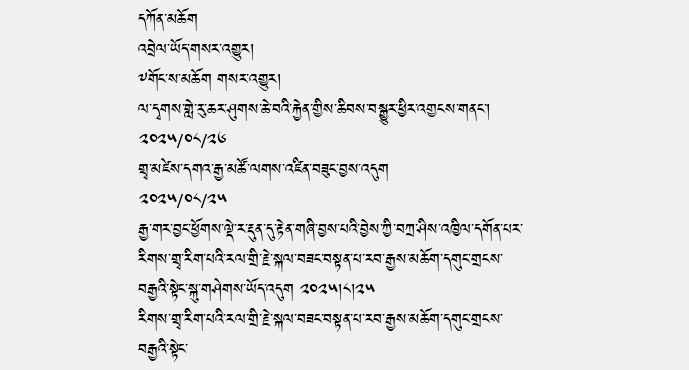དཀོན་མཆོག
འབྲེལ་ཡོད་གསར་འགྱུར།
༸གོང་ས་མཆོག གསར་འགྱུར།
ལ་དྭགས་གླེ་རུ་ཆར་ཤུགས་ཆེ་བའི་རྐྱེན་གྱིས་ཆིབས་བསྒྱུར་ཕྱིར་འགྱངས་གནང་།
༢༠༢༥/༠༨/༢༦
གྲྭ་མཛེས་དགའ་རྒྱ་མཚོ་ལགས་འཛིན་བཟུང་བྱས་འདུག
༢༠༢༥/༠༨/༢༥
རྒྱ་གར་བྱང་ཕྱོགས་ལྡེ་ར་རྡུན་དུ་རྟེན་གཞི་བྱས་པའི་བྱེས་ཀྱི་བཀྲ་ཤིས་འཁྱིལ་དགོན་པར་རིགས་གྲྭ་རིག་པའི་རལ་གྲི་རྗེ་སྐལ་བཟང་བསྟན་པ་རབ་རྒྱས་མཆོག་དགུང་གྲངས་བརྒྱའི་སྟེང་སྐུ་གཤེགས་ཡོད་འདུག ༢༠༢༥།༨།༢༥
རིགས་གྲྭ་རིག་པའི་རལ་གྲི་རྗེ་སྐལ་བཟང་བསྟན་པ་རབ་རྒྱས་མཆོག་དགུང་གྲངས་བརྒྱའི་སྟེང་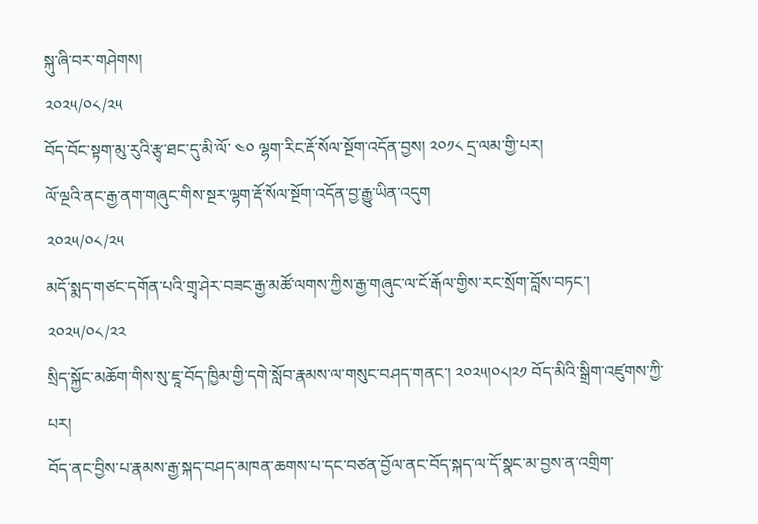སྐུ་ཞི་བར་གཤེགས།
༢༠༢༥/༠༨/༢༥
བོད་བོང་སྟག་མུ་རུའི་རྩྭ་ཐང་དུ་མི་ལོ་ ༤༠ ལྷག་རིང་རྡོ་སོལ་སྔོག་འདོན་བྱས། ༢༠༡༨ དྲ་ལམ་གྱི་པར།
ལོ་ལྔའི་ནང་རྒྱ་ནག་གཞུང་གིས་སྔར་ལྷག་རྡོ་སོལ་སྔོག་འདོན་བྱ་རྒྱུ་ཡིན་འདུག
༢༠༢༥/༠༨/༢༥
མདོ་སྨད་གཙང་དགོན་པའི་གྲྭ་ཤེར་བཟང་རྒྱ་མཚོ་ལགས་ཀྱིས་རྒྱ་གཞུང་ལ་ངོ་རྒོལ་གྱིས་རང་སྲོག་བློས་བཏང་།
༢༠༢༥/༠༨/༢༢
སྲིད་སྐྱོང་མཆོག་གིས་སུ་ཇཱ་བོད་ཁྱིམ་གྱི་དགེ་སློབ་རྣམས་ལ་གསུང་བཤད་གནང་། ༢༠༢༥།༠༨།༢༡ བོད་མིའི་སྒྲིག་འཛུགས་ཀྱི་པར།
བོད་ནང་བྱིས་པ་རྣམས་རྒྱ་སྐད་བཤད་མཁན་ཆགས་པ་དང་བཙན་བྱོལ་ནང་བོད་སྐད་ལ་དོ་སྣང་མ་བྱས་ན་འགྲིག་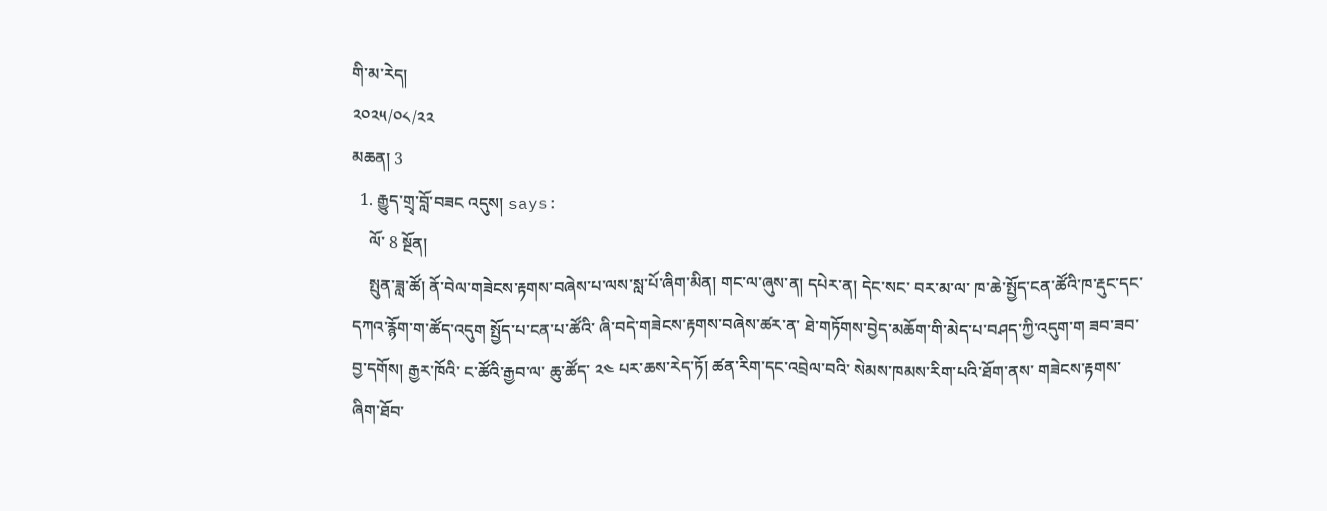གི་མ་རེད།
༢༠༢༥/༠༨/༢༢
མཆན། 3
  1. རྒྱུད་གྲྭ་བློ་བཟང འདུས། says:
    ལོ་ 8 སྔོན།
    སྤུན་ཟླ་ཚོ། ནོ་བེལ་གཟེངས་རྟགས་བཞེས་པ་ལས་སླ་པོ་ཞིག་མིན། གང་ལ་ཞུས་ན། དཔེར་ན། དེང་སང་ བར་མ་ལ་ ཁ་ཆེ་སྤྱོད་ངན་ཚོའི་ཁ་རྡུང་དང་དཀའ་རྙོག་ག་ཚོད་འདུག སྤྱོད་པ་ངན་པ་ཚོའི་ ཞི་བདེ་གཟེངས་རྟགས་བཞེས་ཚར་ན་ ཐེ་གཏོགས་བྱེད་མཆོག་གི་མེད་པ་བཤད་ཀྱི་འདུག་ག ཟབ་ཟབ་བྱ་དགོས། རྒྱར་ཁོའི་ ང་ཚོའི་རྒྱབ་ལ་ ཆུ་ཚོད་ ༢༤ པར་ཆས་རེད་ཏོ། ཚན་རིག་དང་འབྲེལ་བའི་ སེམས་ཁམས་རིག་པའི་ཐོག་ནས་ གཟེངས་རྟགས་ཞིག་ཐོབ་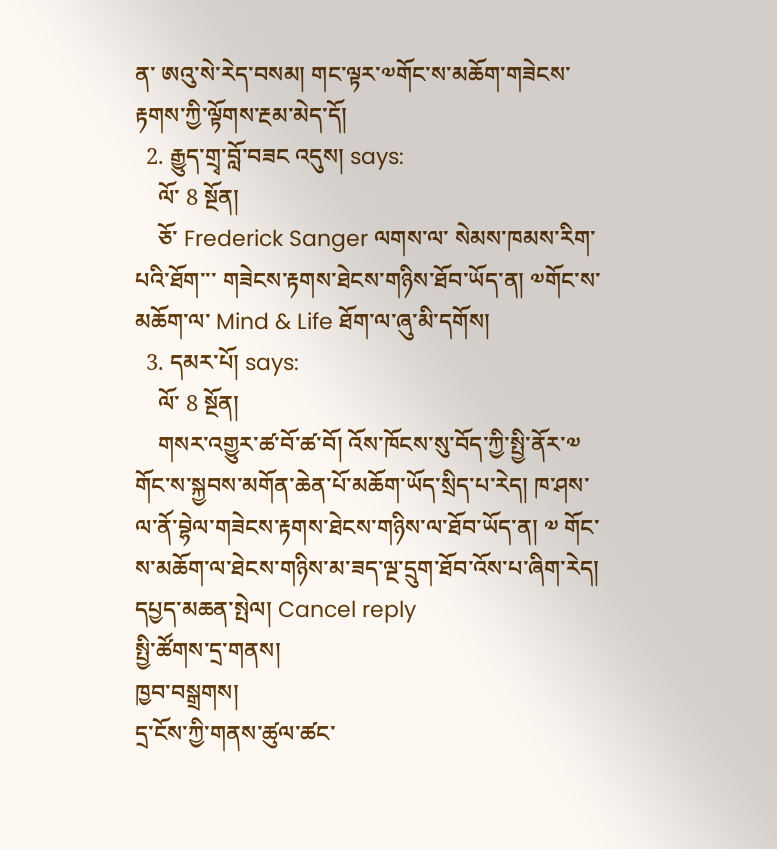ན་ ཨའུ་སེ་རེད་བསམ། གང་ལྟར་༧གོང་ས་མཆོག་གཟེངས་རྟགས་ཀྱི་ལྟོགས་རྔམ་མེད་དོ།
  2. རྒྱུད་གྲྭ་བློ་བཟང འདུས། says:
    ལོ་ 8 སྔོན།
    ཅོ་ Frederick Sanger ལགས་ལ་ སེམས་ཁམས་རིག་པའི་ཐོག་་་ གཟེངས་རྟགས་ཐེངས་གཉིས་ཐོབ་ཡོད་ན། ༧གོང་ས་མཆོག་ལ་ Mind & Life ཐོག་ལ་ཞུ་མི་དགོས།
  3. དམར་པོ། says:
    ལོ་ 8 སྔོན།
    གསར་འགྱུར་ཚ་བོ་ཚ་བོ། འོས་ཁོངས་སུ་བོད་ཀྱི་སྤྱི་ནོར་༧ གོང་ས་སྐྱབས་མགོན་ཆེན་པོ་མཆོག་ཡོད་སྲིད་པ་རེད། ཁ་ཤས་ལ་ནོ་བྷེལ་གཟེངས་རྟགས་ཐེངས་གཉིས་ལ་ཐོབ་ཡོད་ན། ༧ གོང་ས་མཆོག་ལ་ཐེངས་གཉིས་མ་ཟད་ལྔ་དྲུག་ཐོབ་འོས་པ་ཞིག་རེད།
དཔྱད་མཆན་སྤེལ། Cancel reply
སྤྱི་ཚོགས་དྲ་གནས།
ཁྱབ་བསྒྲགས།
དྲ་ངོས་ཀྱི་གནས་ཚུལ་ཚང་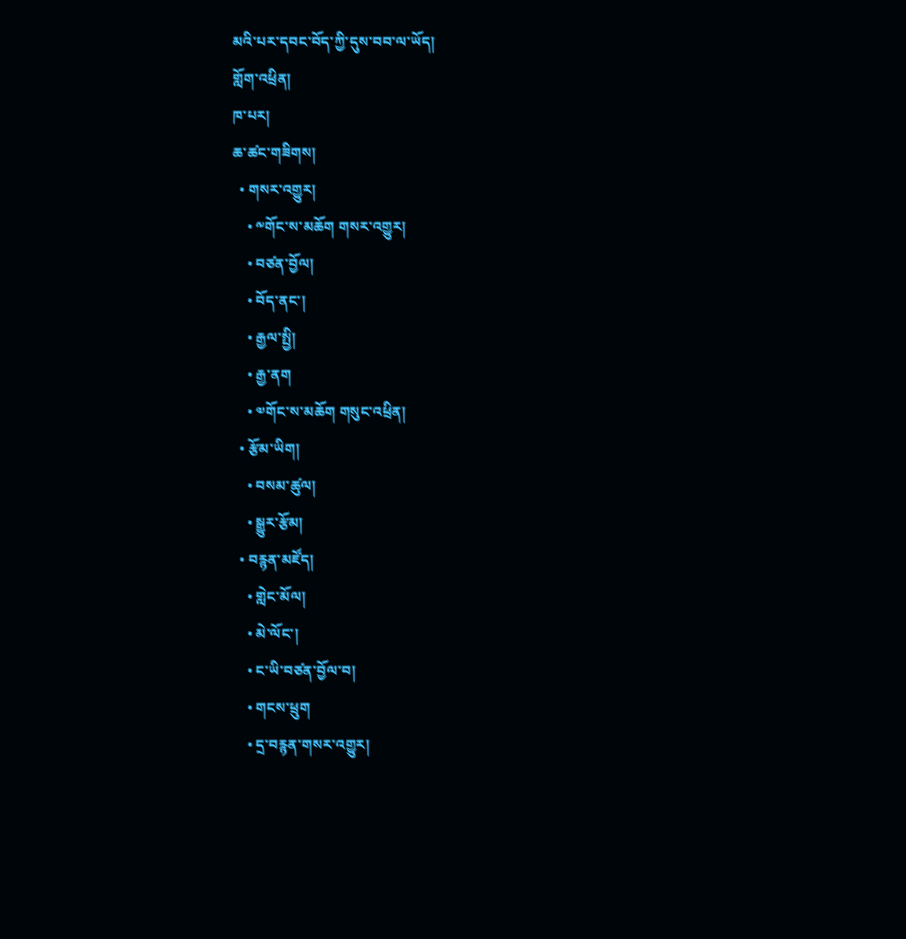མའི་པར་དབང་བོད་ཀྱི་དུས་བབ་ལ་ཡོད།
གློག་འཕྲིན།
ཁ་པར།
ཆ་ཚང་གཟིགས།
  • གསར་འགྱུར།
    • ༸གོང་ས་མཆོག གསར་འགྱུར།
    • བཙན་བྱོལ།
    • བོད་ནང་།
    • རྒྱལ་སྤྱི།
    • རྒྱ་ནག
    • ༧གོང་ས་མཆོག གསུང་འཕྲིན།
  • རྩོམ་ཡིག།
    • བསམ་ཚུལ།
    • སྒྱུར་རྩོམ།
  • བརྙན་མཛོད།
    • གླེང་མོལ།
    • མེ་ལོང་།
    • ང་ཡི་བཙན་བྱོལ་བ།
    • གངས་ཕྲུག
    • དྲ་བརྙན་གསར་འགྱུར།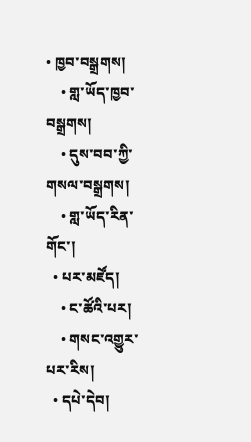• ཁྱབ་བསྒྲགས།
    • གླ་ཡོད་ཁྱབ་བསྒྲགས།
    • དུས་བབ་ཀྱི་གསལ་བསྒྲགས།
    • གླ་ཡོད་རིན་གོང་།
  • པར་མཛོད།
    • ང་ཚོའི་པར།
    • གསང་འགྱུར་པར་རིས།
  • དཔེ་དེབ།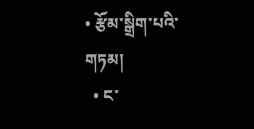• རྩོམ་སྒྲིག་པའི་གཏམ།
  • ང་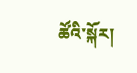ཚོའི་སྐོར།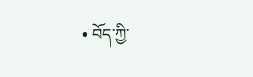• བོད་ཀྱི་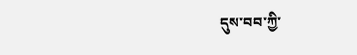དུས་བབ་ཀྱི་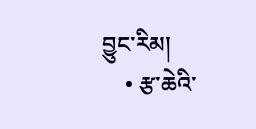བྱུང་རིམ།
    • རྩ་ཆེའི་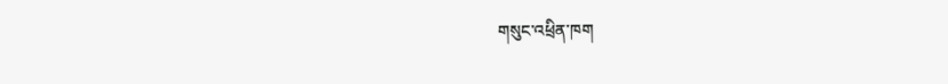གསུང་འཕྲིན་ཁག